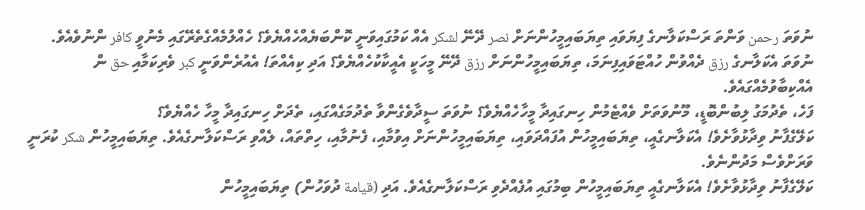ނުވަތަ رحمن ވަންތަ ރަސްކަލާނގެ ފިޔަވައި ތިޔަބައިމީހުންނަށް نصر ދޭނޭ لشكر އެއް ކަމުގައިވަނީ ކޮންބަޔެއްހެއްޔެވެ؟ ހެއްލުމެއްގެތެރޭގައި މެނުވީ كافر ންނުވެއެވެ.
ނުވަތަ އެކަލާނގެ رزق ދެއްވުން ހުއްޓަވައިފިނަމަ، ތިޔަބައިމީހުންނަށް رزق ދޭނޭ މީހަކީ އެއީކާކުހެއްޔެވެ؟ އަދި ކިއެއްތަ! އެއުރެންވަނީ كبر ވެރިކަމާއި حق ން އެއްކިބާވުމެއްގައެވެ.
ފަހެ، ތެދުމަގު ލިބުންބޮޑީ، މޫނުވަތަށް ވެއްޓެމުން ހިނގައިދާ މީހާހެއްޔެވެ؟ ނުވަތަ ސީދާވެގެންވާ ތެދުމަގެއްގައި، ތެދަށް ހިނގައިދާ މީހާ ހެއްޔެވެ؟
ކަލޭގެފާނު ވިދާޅުވާށެވެ! އެކަލާނގެއީ، ތިޔަބައިމީހުން އުފައްދަވައި، ތިޔަބައިމީހުންނަށް އިވުމާއި، ފެނުމާއި، ހިތްތައް، ލެއްވި ރަސްކަލާނގެއެވެ. ތިޔަބައިމީހުން شكر ކުރަނީ ވަރަށްވެސް މަދުންނެވެ.
ކަލޭގެފާނު ވިދާޅުވާށެވެ! އެކަލާނގެއީ ތިޔަބައިމީހުން ބިމުގައި އުފެއްދެވި ރަސްކަލާނގެއެވެ. އަދި (قيامة ދުވަހުން) ތިޔަބައިމީހުން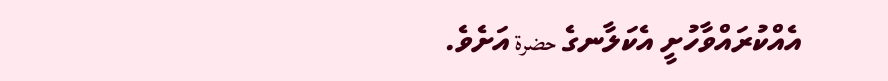އެއްކުރައްވާހުށީ އެކަލާނގެ حضرة އަށެވެ.